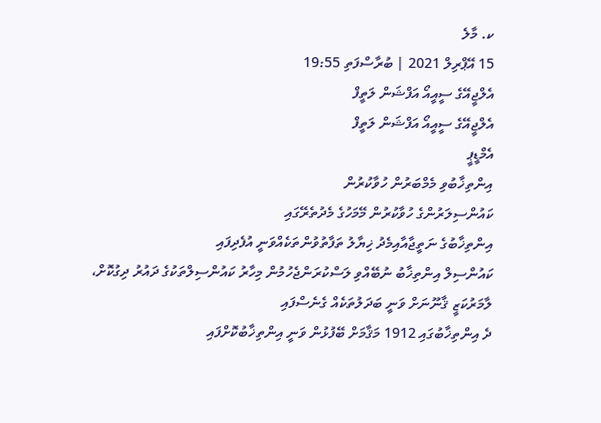ކ. މާލެ
15 އޭޕްރިލް 2021 | ބުރާސްފަތި 19:55
އެލްޖީއޭގެ ސީއީއޯ އަފްޝަން ލަތީފް
އެލްޖީއޭގެ ސީއީއޯ އަފްޝަން ލަތީފް
އެމްޑީޕީ
އިންތިޚާބުވި މެމްބަރުން ހުވާކުރުން
ކައުންސިލަރުންގެ ހުވާކުރުން މޭމަހުގެ މެދުތެރޭގައި
އިންތިޚާބުގެ ނަތީޖާއާއިމެދު ޚިޔާލު ތަފާތުވުންތަކެއްވަނީ އުފެދިފައި
ކައުންސިލް އިންތިޚާބު ނުބޭއްވި ލަސްކުރަންޖެހުމުން މިހާރު ކައުންސިލްތަކުގެ ދައުރު ދިގުކޮށް، ލާމަރުކަޒީ ޤާނޫނަށް ވަނީ ބަދަލުތަކެއް ގެނެސްފައި
ދެ އިންތިޚާބުގައި 1912 މަޤާމަށް ބޭފުޅުން ވަނީ އިންތިޚާބުކޮށްފައި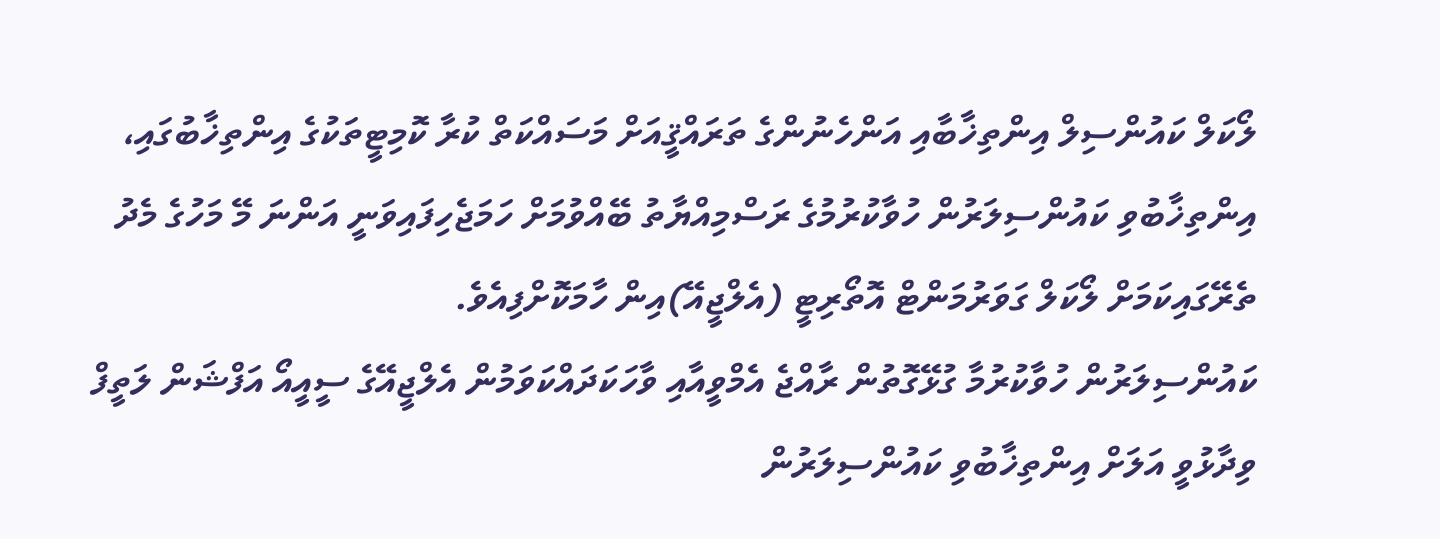ލޯކަލް ކައުންސިލް އިންތިޚާބާއި އަންހެނުންގެ ތަރައްޤީއަށް މަސައްކަތް ކުރާ ކޮމިޓީތަކުގެ އިންތިޚާބުގައި، އިންތިޚާބުވި ކައުންސިލަރުން ހުވާކުރުމުގެ ރަސްމިއްޔާތު ބޭއްވުމަށް ހަމަޖެހިފައިވަނީ އަންނަ މޭ މަހުގެ މެދު ތެރޭގައިކަމަށް ލޯކަލް ގަވަރުމަންޓް އޮތޯރިޓީ (އެލްޖީއޭ)އިން ހާމަކޮށްފިއެވެ.
ކައުންސިލަރުން ހުވާކުރުމާ ގުޅޭގޮތުން ރާއްޖެ އެމްވީއާއި ވާހަކަދައްކަވަމުން އެލްޖީއޭގެ ސީއީއޯ އަފްޝަން ލަތީފް ވިދާޅުވީ އަލަށް އިންތިޚާބުވި ކައުންސިލަރުން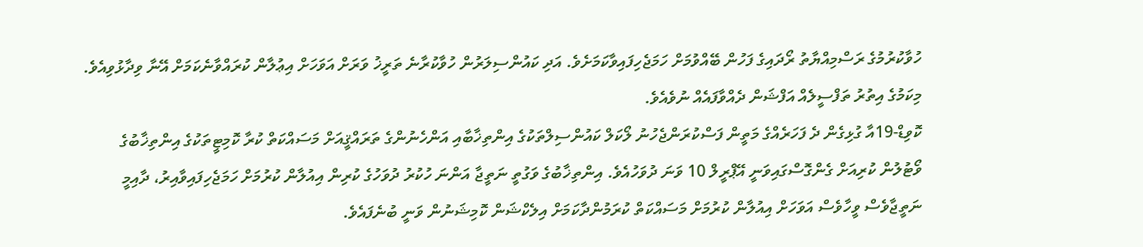ހުވާކުރުމުގެ ރަސްމިއްޔާތު ރޯދައިގެ ފަހުން ބޭއްވުމަށް ހަމަޖެހިފައިވާކަމަށެވެ. އަދި ކައުންސިލަރުން ހުވާކުރާނެ ތަރީޚު ވަރަށް އަވަހަށް އިޢުލާން ކުރައްވާނެކަމަށް އޭނާ ވިދާޅުވިއެވެ. މިކަމުގެ އިތުރު ތަފްސީލެއް އަފްޝަން ދެއްވާފައެއް ނުވެއެވެ.
ކޮވިޑް-19އާ ގުޅިގެން ދެ ފަހަރެއްގެ މަތީން ފަސްކުރަންޖެހުނު ލޯކަލް ކައުންސިލްތަކުގެ އިންތިޚާބާއި އަންހެނުންގެ ތަރައްޤީއަށް މަސައްކަތް ކުރާ ކޮމިޓީތަކުގެ އިންތިޚާބުގެ ވޯޓުލުން ކުރިއަށް ގެންގޮސްގައިވަނީ އޭޕްރީލް 10 ވަނަ ދުވަހުއެވެ. އިންތިޚާބުގެ ވަގުތީ ނަތީޖާ އަންނަ ހުކުރު ދުވަހުގެ ކުރިން އިއުލާން ކުރުމަށް ހަމަޖެހިފައިވާއިރު، ދާއިމީ ނަތީޖާވެސް ވީހާވެސް އަވަހަށް އިއުލާން ކުރުމަށް މަސައްކަތް ކުރަމުންދާކަމަށް އިލެކްޝަން ކޮމިޝަނުން ވަނީ ބުނެފައެވެ.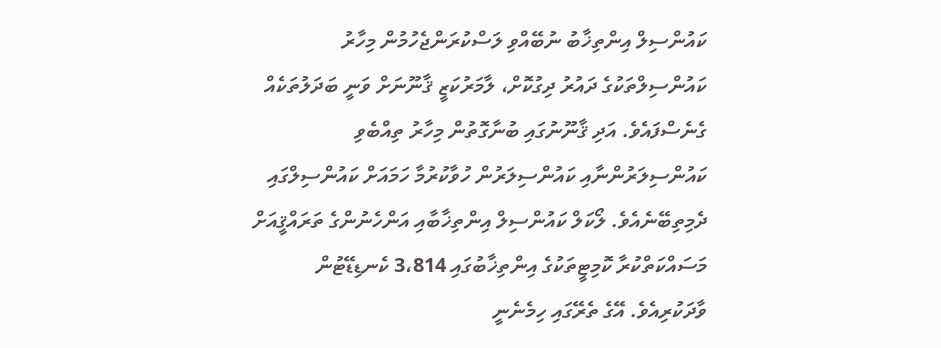ކައުންސިލް އިންތިޚާބު ނުބޭއްވި ލަސްކުރަންޖެހުމުން މިހާރު ކައުންސިލްތަކުގެ ދައުރު ދިގުކޮށް، ލާމަރުކަޒީ ޤާނޫނަށް ވަނީ ބަދަލުތަކެއް ގެނެސްފައެވެ. އަދި ޤާނޫނުގައި ބުނާގޮތުން މިހާރު ތިއްބެވި ކައުންސިލަރުންނާއި ކައުންސިލަރުން ހުވާކުރުމާ ހަމައަށް ކައުންސިލްގައި ދެމިތިބޭނެއެވެ. ލޯކަލް ކައުންސިލް އިންތިޚާބާއި އަންހެނުންގެ ތަރައްޤީއަށް މަސައްކަތްކުރާ ކޮމިޓީތަކުގެ އިންތިޚާބުގައި 3،814 ކެނޑިޑޭޓުން ވާދަކުރިއެވެ. އޭގެ ތެރޭގައި ހިމެނެނީ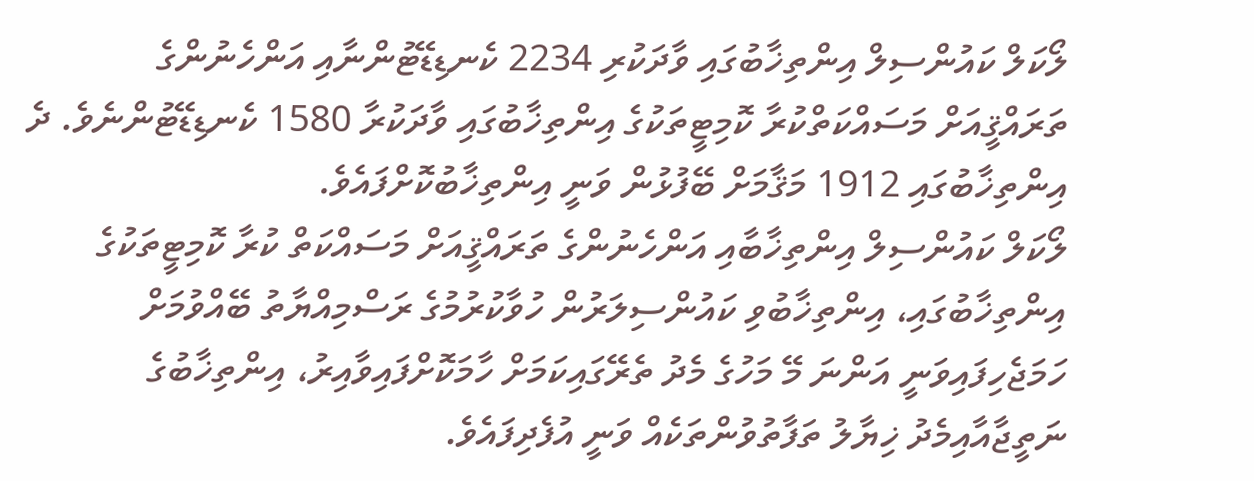ލޯކަލް ކައުންސިލް އިންތިޚާބުގައި ވާދަކުރި 2234 ކެނޑިޑޭޓުންނާއި އަންހެނުންގެ ތަރައްޤީއަށް މަސައްކަތްކުރާ ކޮމިޓީތަކުގެ އިންތިޚާބުގައި ވާދަކުރާ 1580 ކެނޑިޑޭޓުންނެވެ. ދެ އިންތިޚާބުގައި 1912 މަޤާމަށް ބޭފުޅުން ވަނީ އިންތިޚާބުކޮށްފައެވެ.
ލޯކަލް ކައުންސިލް އިންތިޚާބާއި އަންހެނުންގެ ތަރައްޤީއަށް މަސައްކަތް ކުރާ ކޮމިޓީތަކުގެ އިންތިޚާބުގައި، އިންތިޚާބުވި ކައުންސިލަރުން ހުވާކުރުމުގެ ރަސްމިއްޔާތު ބޭއްވުމަށް ހަމަޖެހިފައިވަނީ އަންނަ މޭ މަހުގެ މެދު ތެރޭގައިކަމަށް ހާމަކޮށްފައިވާއިރު، އިންތިޚާބުގެ ނަތީޖާއާއިމެދު ޚިޔާލު ތަފާތުވުންތަކެއް ވަނީ އުފެދިފައެވެ.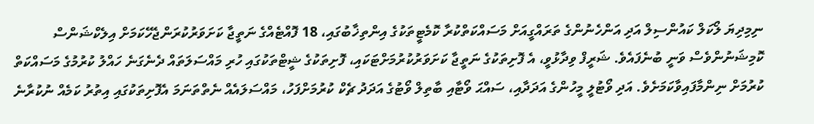ނިމިދިޔަ ލޯކަލް ކައުންސިލް އަދި އަންހެނުންގެ ތަރައްގީއަށް މަސައްކަތްކުރާ ކޮމެޓީތަކުގެ އިންތިޚާބުގައި، 18 ފޮއްޓެއްގެ ނަތީޖާ ކަށަވަރުކުރަންޖެހޭކަމަށް އިލެކްޝަންސް ކޮމިޝަނުންވެސް ވަނީ ބުނެފައެވެ. ޝަރީފް ވިދާޅުވީ، އެ ފޮށިތަކުގެ ނަތީޖާ ކަށަވަރުކުރުމަށްޓަކައި، ފޮށިތަކުގެ ޝީޓްތަކުގައި ހުރި މައްސަލަތައް ދެނެގަނެ ހައްލު ކުރުމުގެ މަސައްކަތް ކުރުމަށް ނިންމާފައިވާކަމަށެވެ. އަދި ވޯޓުލީ މީހުންގެ އަދަދާއި، ސައްޙަ ވޯޓާއި ބާތިލް ވޯޓުގެ އަދަދު ޗެކް ކުރުމަށްފަހު، މައްސަލައެއް ނެތްތަނަމަ އެފޮށިތަކުގައި އިތުރު ކަމެއް ނުކުރާނެ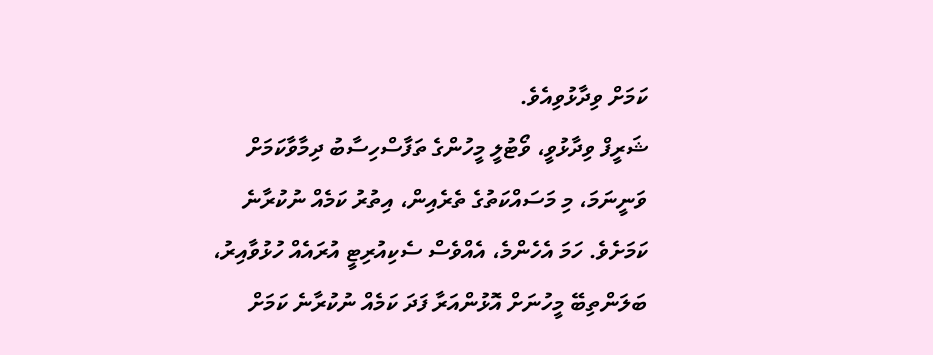ކަމަށް ވިދާޅުވިއެވެ.
ޝަރީފް ވިދާޅުވީ، ވޯޓުލީ މީހުންގެ ތަފާސްހިސާބު ދިމާވާކަމަށް ވަނީނަމަ، މި މަސައްކަތުގެ ތެރެއިން، އިތުރު ކަމެއް ނުކުރާނެ ކަމަށެވެ. ހަމަ އެހެންމެ، އެއްވެސް ސެކިއުރިޓީ އުރައެއް ހުޅުވާއިރު، ބަލަންތިބޭ މީހުނަށް އޮޅުންއަރާ ފަދަ ކަމެއް ނުކުރާނެ ކަމަށް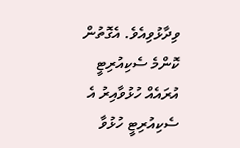ވިދާޅުވިއެވެ. އެގޮތުން ކޮންމެ ސެކިއުރިޓީ އުރައެއް ހުޅުވާއިރު އެ ސެކިއުރިޓީ ހުޅުވާ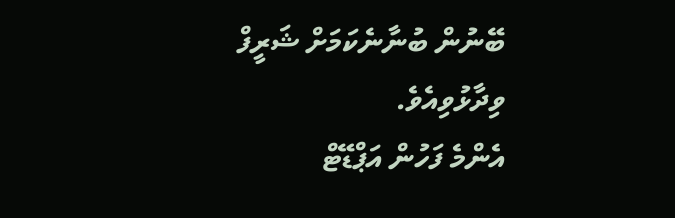ބޭނުން ބުނާނެކަމަށް ޝަރީފް ވިދާޅުވިއެވެ.
އެންމެ ފަހުން އަޕްޑޭޓް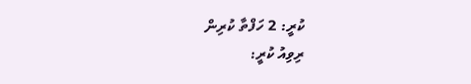ކުރީ: 2 ހަފްތާ ކުރިން
ރިވިއު ކުރީ: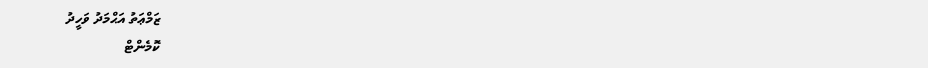ޒަމްޢަތު އަޙްމަދު ވަހީދު
ކޮމެންޓް